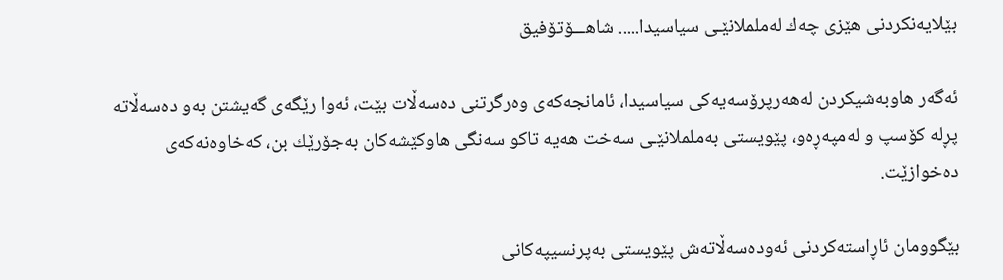بێلایه‌نكردنی هێزی چه‌ك له‌ململانێـی سیاسیدا..... شاهـــۆتۆفیق

ئه‌گه‌ر هاوبه‌شیكردن له‌هه‌رپرۆسه‌یه‌كی سیاسیدا، ئامانجه‌كه‌ی وه‌رگرتنی ده‌سه‌ڵات بێت، ئه‌وا رێگه‌ی گه‌یشتن به‌و ده‌سه‌ڵاته‌ پڕله‌ كۆسپ و له‌مپه‌ڕه‌و، پێویستی به‌ململانێـی سه‌خت هه‌یه‌ تاكو سه‌نگی هاوكێشه‌كان به‌جۆرێك بن، كه‌خاوه‌نه‌كه‌ی ده‌خوازێت.

بێگوومان ئاڕاسته‌كردنی ئه‌وده‌سه‌ڵاته‌ش پێویستی به‌پرنسیپه‌كانی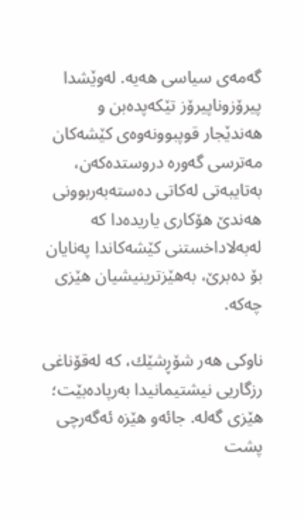گه‌مه‌ی سیاسی هه‌یه‌. له‌وێشدا پیرۆزوناپیرۆز تێكه‌پده‌بن و هه‌ندێجار قوپبوونه‌وه‌ی كێشه‌كان مه‌ترسی گه‌وره‌ دروستده‌كه‌ن، به‌تایبه‌تی له‌كاتی ده‌سته‌به‌ربوونی هه‌ندێ هۆكاری یاریده‌دا كه‌ له‌به‌لاداخستنی كێشه‌كاندا په‌نایان بۆ ده‌برێ، به‌هێزترینیشیان هێزی چه‌كه‌.

ناوكی هه‌ر شۆڕشێك، كه‌ له‌قۆناغی رزگاریی نیشتیمانیدا به‌رپاده‌بێت؛ هێزی گه‌له‌. جائه‌و هێزه‌ ئه‌گه‌رچی پشت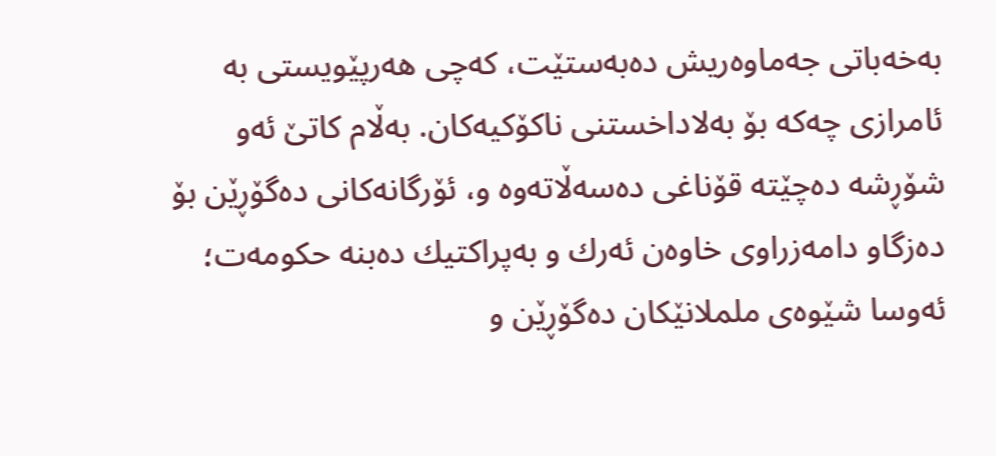به‌خه‌باتی جه‌ماوه‌ریش ده‌به‌ستێت، كه‌چی هه‌رپێویستی به‌ ئامرازی چه‌كه‌ بۆ به‌لاداخستنی ناكۆكیه‌كان. به‌ڵام كاتێ ئه‌و شۆڕشه‌ ده‌چێته‌ قۆناغی ده‌سه‌ڵاته‌وه‌ و، ئۆرگانه‌كانی ده‌گۆڕێن بۆ ده‌زگاو دامه‌زراوی خاوه‌ن ئه‌رك و به‌پراكتیك ده‌بنه‌ حكومه‌ت؛ ئه‌وسا شێوه‌ی ململانێكان ده‌گۆڕێن و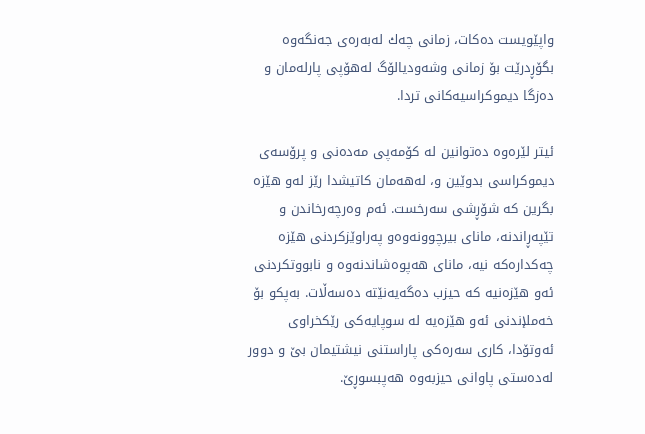واپێویست ده‌كات، زمانی چه‌ك له‌به‌ره‌ی جه‌نگه‌وه‌ بگۆڕدرێت بۆ زمانی وشه‌ودیالۆگ له‌هۆپی پارله‌مان و ده‌زگا دیموكراسیه‌كانی تردا.

ئیتر لێره‌وه‌ ده‌توانین له‌ كۆمه‌پی مه‌ده‌نی و پرۆسه‌ی دیموكراسی بدوێین و، له‌هه‌مان كاتیشدا رێز له‌و هێزه‌ بگرین كه‌ شۆڕشی سه‌رخست. ئه‌م وه‌رچه‌رخاندن و تێپه‌ڕاندنه‌، مانای بیرچوونه‌وه‌و په‌راوێزكردنی هێزه‌ چه‌كداره‌كه‌ نیه‌، مانای هه‌پوه‌شاندنه‌وه‌ و نابووتكردنی ئه‌و هێزه‌نیه‌ كه‌ حیزب ده‌گه‌یه‌نێته‌ ده‌سه‌ڵات. به‌پكو بۆ خه‌ملإندنی ئه‌و هێزه‌یه‌ له‌ سوپایه‌كی رێكخراوی ئه‌وتۆدا، كاری سه‌ره‌كی پاراستنی نیشتیمان بێ و دوور له‌ده‌ستی پاوانی حیزبه‌وه‌ هه‌پبسوڕێ.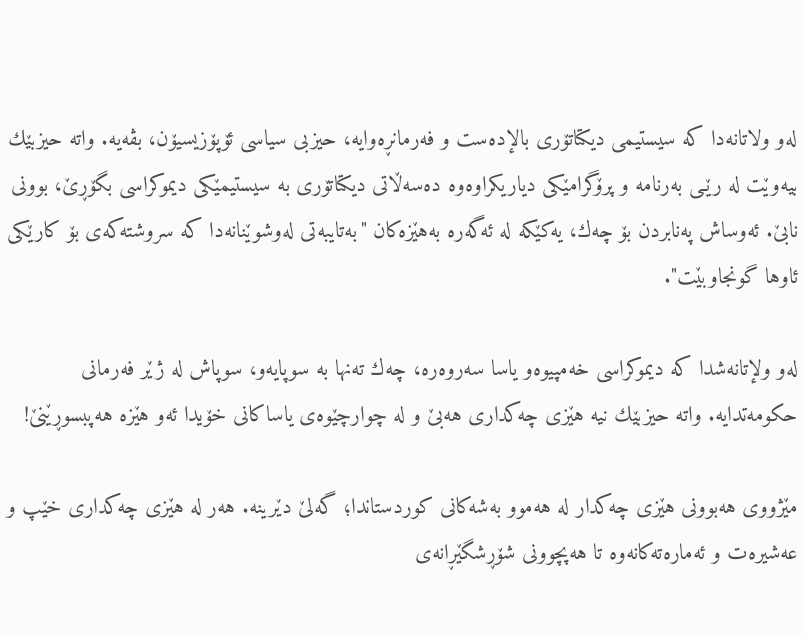له‌و ولاتانه‌دا كه‌ سیستیمی دیكتاتۆری بالإده‌ست و فه‌رمانڕه‌وایه‌، حیزبی سیاسی ئۆپۆزیسیۆن، بڤه‌یه‌. واته‌ حیزبێك بیه‌وێت له‌ رێـی به‌رنامه‌ و پرۆگرامێكی دیاریكراوه‌وه‌ ده‌سه‌ڵاتی دیكتاتۆری به‌ سیستیمێكی دیموكراسی بگۆڕێ، بوونی نابێ. ئه‌وساش په‌نابردن بۆ چه‌ك، یه‌كێكه‌ له‌ ئه‌گه‌ره‌ به‌هێزه‌كان "به‌تایبه‌تی له‌وشوێنانه‌دا كه‌ سروشته‌كه‌ی بۆ كارێكی ئاوها گونجاوبێت".

له‌و ولإتانه‌شدا كه‌ دیموكراسی خه‌مپیوه‌و یاسا سه‌روه‌ره‌، چه‌ك ته‌نها به‌ سوپایه‌و، سوپاش له‌ ژێر فه‌رمانی حكومه‌تدایه‌. واته‌ حیزبێك نیه‌ هێزی چه‌كداری هه‌بێ و له‌ چوارچێوه‌ی یاساكانی خۆیدا ئه‌و هێزه‌ هه‌پبسوڕێنێ!

مێژووی هه‌بوونی هێزی چه‌كدار له‌ هه‌موو به‌شه‌كانی كوردستاندا؛ گه‌لێ دێرینه‌. هه‌ر له‌ هێزی چه‌كداری خێپ و عه‌شیره‌ت و ئه‌ماره‌ته‌كانه‌وه‌ تا هه‌پچوونی شۆڕشگێڕانه‌ی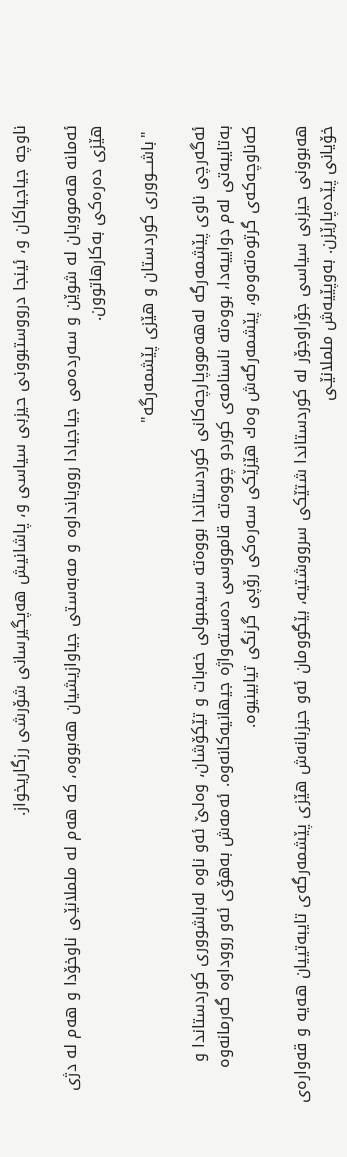ناوچه‌ جیاجیاكان و، ئینجا درووستبوونی حیزبی سیاسی و، پاشانیش هه‌پگیرسانی شۆرشی رزگاریخواز.

ئه‌مانه‌ هه‌موویان له‌ شوێن و سه‌رده‌می جیاجیادا روویانداوه‌ و مه‌به‌ستی جیاوازیشیان هه‌بووه‌، كه‌ هه‌م له‌ ململانێـی ناوخۆدا و هه‌م له‌ دژی هێزی ده‌ره‌كی به‌كارهاتوون.

 "باشـــووری كوردستان و هێزی پێشمه‌رگه‌"

ئه‌گه‌رچی ناوی پێشمه‌رگه‌ له‌هه‌مووپارچه‌كانی كوردستاندا بووه‌ته‌ سیمبولی خه‌بات و تێكۆشان، وه‌لێ ئه‌و ناوه‌ له‌باشووری كوردستاندا و به‌تایبه‌تی له‌م دواییه‌دا، بووه‌ته‌ ناسنامه‌ی كوردو چووه‌ته‌ قامووسی ده‌سته‌واژه‌ جیهانیه‌كانه‌وه‌. ئه‌مه‌ش به‌هۆی ئه‌و رووداوه‌ گه‌رمانه‌وه‌ كه‌ناوچه‌كه‌ی گرتوه‌ته‌وه‌و، پێشمه‌رگه‌ش وه‌ك هێزێكی سه‌ره‌كی رۆپی گرنگی تیابینیوه‌.

هه‌بوونی حیزبی سیاسی جۆراوجۆر له‌ كوردستاندا شتێكی سرووشتیه‌، بێگوومان ئه‌و حیزبانه‌ش هێزی پێشمه‌رگه‌ی تایبه‌تییان هه‌یه‌ و قه‌واره‌ی خۆیانی پێده‌پارێزن. به‌وپێیه‌ش ململانێـی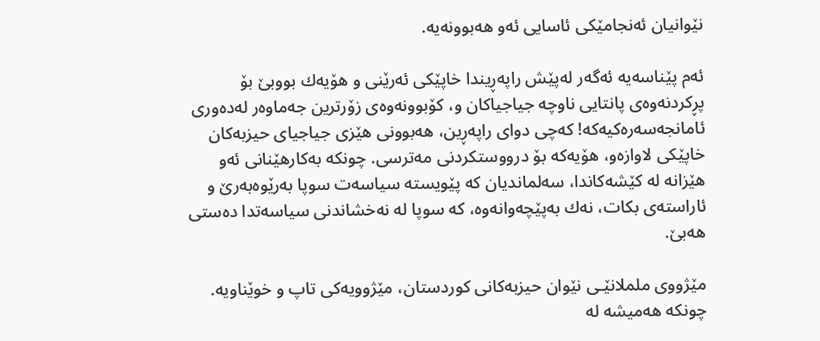نێوانیان ئه‌نجامێكی ئاسایی ئه‌و هه‌بوونه‌یه‌.

ئه‌م پێناسه‌یه‌ ئه‌گه‌ر له‌پێش راپه‌ڕیندا خاپێكی ئه‌رێنی و هۆیه‌ك بووبێ بۆ پڕكردنه‌وه‌ی پانتایی ناوچه‌ جیاجیاكان و، كۆبوونه‌وه‌ی زۆرترین جه‌ماوه‌ر له‌ده‌وری ئامانجه‌سه‌ره‌كیه‌كه‌! كه‌چی دوای راپه‌ڕین، هه‌بوونی هێزی جیاجیای حیزبه‌كان خاپێكی لاوازه‌و، هۆیه‌كه‌ بۆ درووستكردنی مه‌ترسی. چونكه‌ به‌كارهێنانی ئه‌و هێزانه‌ له‌ كێشه‌كاندا، سه‌لماندیان كه‌ پێویسته‌ سیاسه‌ت سوپا به‌رێوه‌به‌رێ و ئاراسته‌ی بكات، نه‌ك به‌پێچه‌وانه‌وه‌، كه‌ سوپا له‌ نه‌خشاندنی سیاسه‌تدا ده‌ستی هه‌بێ.

مێژووی ململانێـی نێوان حیزبه‌كانی كوردستان، مێژوویه‌كی تاپ و خوێناویه‌. چونكه‌ هه‌میشه‌ له‌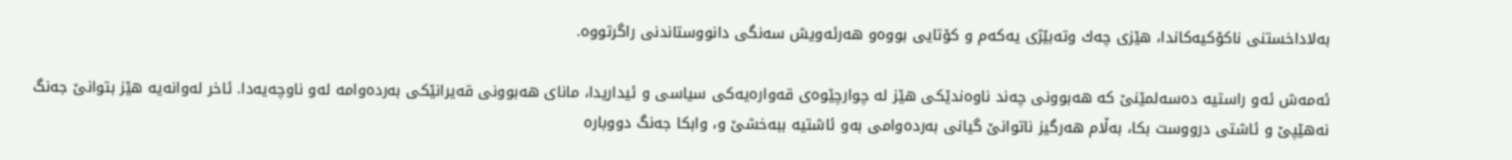به‌لاداخستنی ناكۆكیه‌كاندا، هێزی چه‌ك وته‌بێژی یه‌كه‌م و كۆتایی بووه‌و هه‌رئه‌ویش سه‌نگی دانووستاندنی راگرتووه‌.

ئه‌مه‌ش ئه‌و راستیه‌ ده‌سه‌لمێنێ كه‌ هه‌بوونی چه‌ند ناوه‌ندێكی هێز له‌ چوارچێوه‌ی قه‌واره‌یه‌كی سیاسی و ئیداریدا، مانای هه‌بوونی قه‌یرانێكی به‌رده‌وامه‌ له‌و ناوچه‌یه‌دا. ئاخر له‌وانه‌یه‌ هێز بتوانێ جه‌نگ نه‌هێپێ و ئاشتی درووست بكا، به‌ڵام هه‌رگیز ناتوانێ گیانی به‌رده‌وامی به‌و ئاشتیه‌ ببه‌خشێ و، وابكا جه‌نگ دووباره‌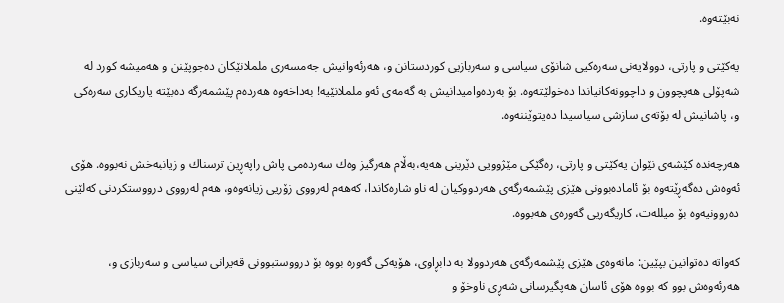نه‌بێته‌وه‌.

یه‌كێتی و پارتی، دوولایه‌نی سه‌ره‌كیی شانۆی سیاسی و سه‌ربازیی كوردستانن و، هه‌رئه‌وانیش جه‌مسه‌ری ململانێكان ده‌جوپێنن و هه‌میشه‌ كورد له‌ شه‌پۆلی هه‌پچوون و داچوونه‌كانیاندا ده‌خولێته‌وه‌. بۆ به‌رده‌وامیدانیش به‌ گه‌مه‌ی ئه‌و ململانێیه‌! به‌داخه‌وه‌ هه‌رده‌م پێشمه‌رگه‌ ده‌بێته‌ یاریكاری سه‌ره‌كی و، پاشانیش له‌ بۆته‌ی سازشی سیاسیدا ده‌یتوێننه‌وه‌.

هه‌رچه‌نده‌ كێشه‌ی نێوان یه‌كێتی و پارتی، ره‌گێكی مێژوویی دێرینی هه‌یه‌،به‌ڵام هه‌رگیز وه‌ك سه‌رده‌می پاش راپه‌ڕین ترسناك و زیانبه‌خش نه‌بووه‌. هۆی ئه‌وه‌ش ده‌گه‌ڕێته‌وه‌ بۆ ئاماده‌بوونی هێزی پێشمه‌رگه‌ی هه‌ردووكیان له‌ ناو شاره‌كاندا، كه‌هه‌م له‌رووی زۆریی زیانه‌وه‌و، هه‌م له‌رووی درووستكردنی كه‌لێنی ده‌روونیه‌وه‌ بۆ میلله‌ت، كاریگه‌ریی گه‌وره‌ی هه‌بووه‌.

كه‌واته‌ ده‌توانین بپێین: مانه‌وه‌ی هێزی پێشمه‌رگه‌ی هه‌ردوولا به‌ دابڕاوی، هۆیه‌كی گه‌وره‌ بووه‌ بۆ درووستبوونی قه‌یرانی سیاسی و سه‌ربازی و، هه‌رئه‌وه‌ش بوو كه‌ بووه‌ هۆی ئاسان هه‌پگیرسانی شه‌ڕی ناوخۆ و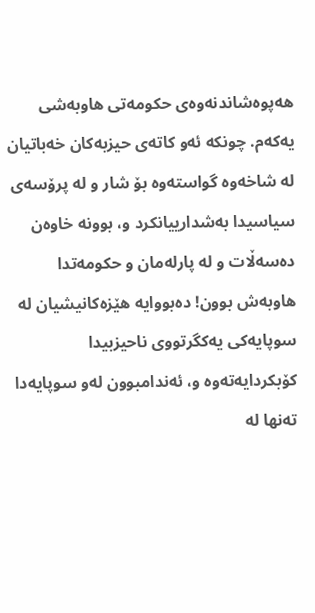هه‌پوه‌شاندنه‌وه‌ی حكومه‌تی هاوبه‌شی یه‌كه‌م. چونكه‌ ئه‌و كاته‌ی حیزبه‌كان خه‌باتیان له‌ شاخه‌وه‌ گواسته‌وه‌ بۆ شار و له‌ پرۆسه‌ی سیاسیدا به‌شدارییانكرد و، بوونه‌ خاوه‌ن ده‌سه‌ڵات و له‌ پارله‌مان و حكومه‌تدا هاوبه‌ش بوون! ده‌بووایه‌ هێزه‌كانیشیان له‌ سوپایه‌كی یه‌كگرتووی ناحیزبیدا كۆبكردایه‌ته‌وه‌ و، ئه‌ندامبوون له‌و سوپایه‌دا ته‌نها له‌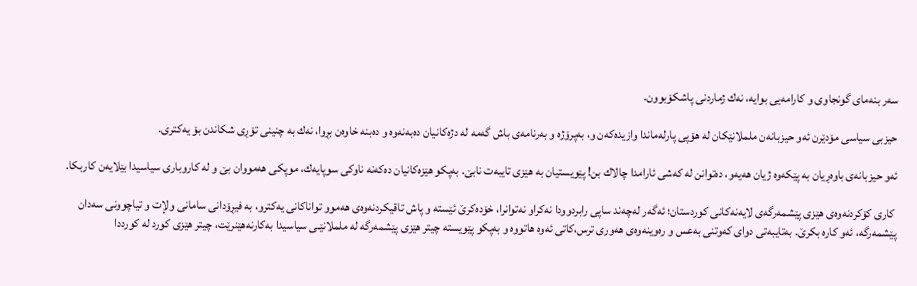سه‌ر بنه‌مای گونجاوی و كارامه‌یی بوایه‌، نه‌ك ژماردنی پاشكۆبوون.

حیزبی سیاسی مۆدێرن ئه‌و حیزبانه‌ن ململانێكان له‌ هۆپی پارله‌ماندا وازیده‌كه‌ن و، به‌پرۆژه‌ و به‌رنامه‌ی باش گه‌مه‌ له‌ دژه‌كانیان ده‌به‌نه‌وه‌ و ده‌بنه‌ خاوه‌ن بڕوا، نه‌ك به‌ چنینی تۆڕی شكاندن بۆ یه‌كتری.

ئه‌و حیزبانه‌ی باوه‌ڕیان به‌ پێكه‌وه‌ ژیان هه‌یه‌و، ده‌توانن له‌ كه‌شی ئارامدا چالاك بن! پێویستیان به‌ هێزی تایبه‌ت نابێ. به‌پكو هێزه‌كانیان ده‌كه‌نه‌ ناوكی سوپایه‌ك، موپكی هه‌مووان بێ و له‌ كاروباری سیاسیدا بێلایه‌ن كاربكا.

 كاری كۆكردنه‌وه‌ی هێزی پێشمه‌رگه‌ی لایه‌نه‌كانی كوردستان؛ ئه‌گه‌ر له‌چه‌ند ساپی رابردوودا نه‌كراو نه‌توانرا، خۆده‌كرێ ئێسته‌ و پاش تاقیكردنه‌وه‌ی هه‌موو تواناكانی یه‌كترو، به‌ فیڕۆدانی سامانی ولإت و تیاچوونی سه‌دان پێشمه‌رگه‌، ئه‌و كاره‌ بكرێ. به‌تایبه‌تی دوای كه‌وتنی به‌عس و ره‌وینه‌وه‌ی هه‌وری ترس،كاتی ئه‌وه‌ هاتووه‌ و به‌پكو پێویسته‌ چیتر هێزی پێشمه‌رگه‌ له‌ ململانێـی سیاسیدا به‌كارنه‌هێنرێت، چیتر هێزی كورد له‌ كورددا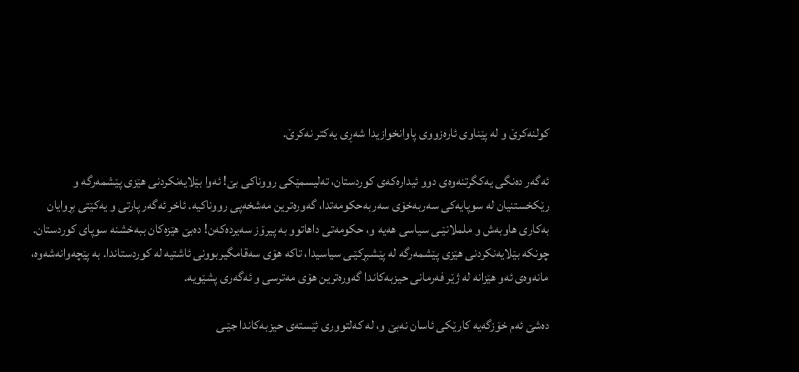كولنه‌كرێ و له‌ پێناوی ئاره‌زووی پاوانخوازیدا شه‌ڕی یه‌كتر نه‌كرێ.

ئه‌گه‌ر ده‌نگی یه‌كگرتنه‌وه‌ی دوو ئیداره‌كه‌ی كوردستان، ته‌لیسمێكی رووناكی بێ! ئه‌وا بێلایه‌نكردنی هێزی پێشمه‌رگه‌ و رێكخستنیان له‌ سوپایه‌كی سه‌ربه‌خۆی سه‌ربه‌حكومه‌تدا، گه‌وره‌ترین مه‌شخه‌پی رووناكیه‌. ئاخر ئه‌گه‌ر پارتی و یه‌كێتی بڕوایان به‌كاری هاوبه‌ش و ململانێـی سیاسی هه‌یه‌ و، حكومه‌تی داهاتوو به‌ پیرۆز سه‌یرده‌كه‌ن! ده‌بێ هێزه‌كان ببه‌خشنه‌ سوپای كوردستان. چونكه‌ بێلایه‌نكردنی هێزی پێشمه‌رگه‌ له‌ پێشبڕكێـی سیاسیدا، تاكه‌ هۆی سه‌قامگیربوونی ئاشتیه‌ له‌ كوردستاندا. به‌ پێچه‌وانه‌شه‌وه‌، مانه‌وه‌ی ئه‌و هێزانه‌ له‌ ژێر فه‌رمانی حیزبه‌كاندا گه‌وره‌ترین هۆی مه‌ترسی و ئه‌گه‌ری پشێویه‌.

ده‌شێ ئه‌م خۆزگه‌یه‌ كارێكی ئاسان نه‌بێ و، له‌ كه‌لتووری ئێسته‌ی حیزبه‌كاندا جێـی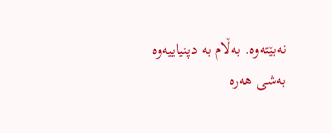نه‌بێته‌وه‌. به‌ڵام به‌ دپنیاییه‌وه‌ به‌شی هه‌ره‌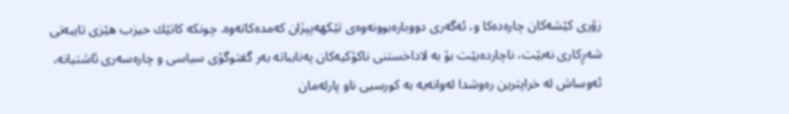زۆری كێشه‌كان چاره‌ده‌كا و، ئه‌گه‌ری دووباره‌بوونه‌وه‌ی تێكهه‌پپژان كه‌مده‌كاته‌وه‌. چونكه‌ كاتێك حیزب هێزی تایبه‌تی شه‌ڕكاری نه‌بێت، ناچارده‌بێت بۆ به‌ لاداخستنی ناكۆكیه‌كان په‌نابباته‌ به‌ر گفتوگۆی سیاسی و چاره‌سه‌ری ئاشتیانه‌، ئه‌وساش له‌ خراپترین ره‌وشدا له‌وانه‌یه‌ به‌ كورسیی ناو پارله‌مان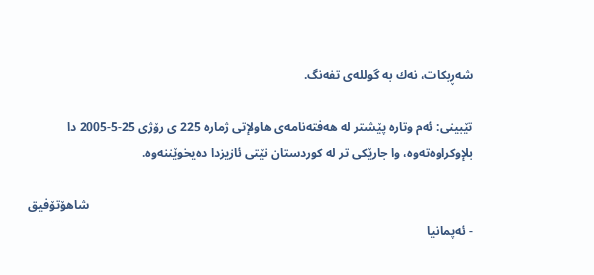شه‌ڕبكات، نه‌ك به‌ گولله‌ی تفه‌نگ.

تێبینی: ئه‌م وتاره‌ پێشتر له‌ هه‌فته‌نامه‌ی هاولإتی ژماره‌ 225 ی رۆژی 25-5-2005 دا بلإوكراوه‌ته‌وه‌، وا جارێكی تر له‌ كوردستان نێتی ئازیزدا ده‌یخوێننه‌وه‌.

                                                                                                                           شاهۆتۆفیق - ئه‌پمانیا